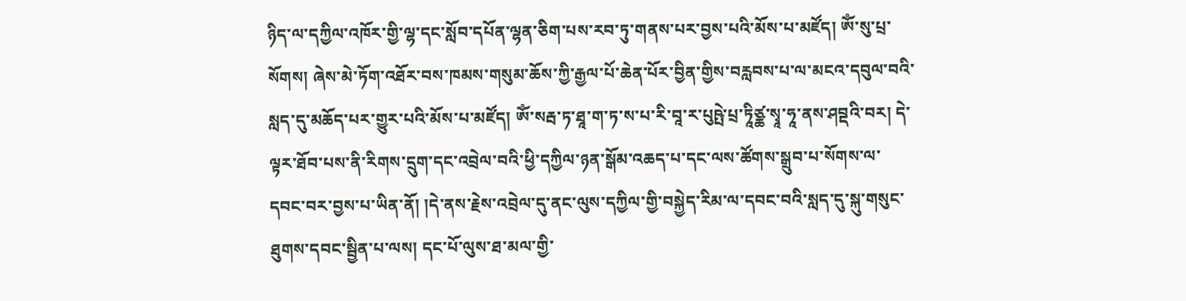ཉིད་ལ་དཀྱིལ་འཁོར་གྱི་ལྷ་དང་སློབ་དཔོན་ལྷན་ཅིག་པས་རབ་ཏུ་གནས་པར་བྱས་པའི་མོས་པ་མཛོད། ཨོཾ་སུ་པྲ་སོགས། ཞེས་མེ་ཏོག་འཐོར་བས་ཁམས་གསུམ་ཆོས་ཀྱི་རྒྱལ་པོ་ཆེན་པོར་བྱིན་གྱིས་བརླབས་པ་ལ་མངའ་དབུལ་བའི་སླད་དུ་མཆོད་པར་གྱུར་པའི་མོས་པ་མཛོད། ཨོཾ་སརྦ་ཏ་ཐཱ་ག་ཏ་ས་པ་རི་བཱ་ར་པུཥྤེ་པྲ་ཏཱིཙྪ་སྭཱ་ཧཱ་ནས་ཤབྡའི་བར། དེ་ལྟར་ཐོབ་པས་ནི་རིགས་དྲུག་དང་འབྲེལ་བའི་ཕྱི་དཀྱིལ་ཉན་སྒོམ་འཆད་པ་དང་ལས་ཚོགས་སྒྲུབ་པ་སོགས་ལ་དབང་བར་བྱས་པ་ཡིན་ནོ། །དེ་ནས་རྗེས་འབྲེལ་དུ་ནང་ལུས་དཀྱིལ་གྱི་བསྐྱེད་རིམ་ལ་དབང་བའི་སླད་དུ་སྐུ་གསུང་ཐུགས་དབང་སྦྱིན་པ་ལས། དང་པོ་ལུས་ཐ་མལ་གྱི་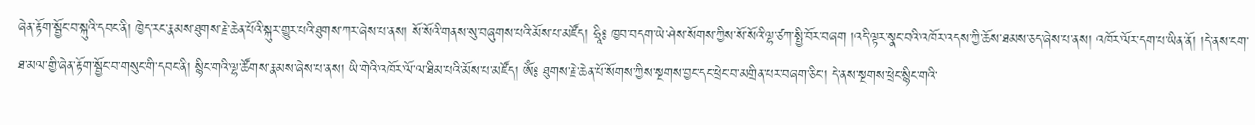ཞེན་རྟོག་སྦྱོང་བ་སྐུའི་དབང་ནི། ཁྱེད་རང་རྣམས་ཐུགས་རྗེ་ཆེན་པོའི་སྐུར་གྱུར་པའི་ཐུགས་ཀར་ཞེས་པ་ནས། སོ་སོའི་གནས་སུ་བཞུགས་པའི་མོས་པ་མཛོད། ཧྲཱི༔ ཁྱབ་བདག་ཡེ་ཤེས་སོགས་ཀྱིས་སོ་སོའི་ལྷ་ཙཀ་སྤྱི་བོར་བཞག །འདི་ལྟར་སྣང་བའི་འཁོར་འདས་ཀྱི་ཆོས་ཐམས་ཅད་ཞེས་པ་ནས། འཁོར་ལོར་དག་པ་ཡིན་ནོ། །དེ་ནས་ངག་ཐ་མལ་གྱི་ཞེན་རྟོག་སྦྱོང་བ་གསུང་གི་དབང་ནི། སྙིང་གའི་ལྷ་ཚོགས་རྣམས་ཞེས་པ་ནས། ཡི་གེའི་འཁོར་ལོ་ལ་ཐིམ་པའི་མོས་པ་མཛོད། ཨོཾ༔ ཐུགས་རྗེ་ཆེན་པོ་སོགས་ཀྱིས་སྔགས་བྱང་དང་ཕྲེང་བ་མགྲིན་པར་བཞག་ཅིང་། དེ་ནས་སྔགས་ཕྲེང་སྙིང་གའི་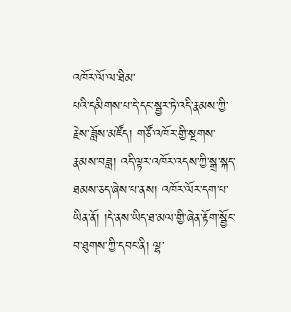འཁོར་ལོ་ལ་ཐིམ་
པའི་དམིགས་པ་དེ་དང་སྦྱར་ཏེ་འདི་རྣམས་ཀྱི་རྗེས་ཟློས་མཛོད། གཙོ་འཁོར་གྱི་སྔགས་རྣམས་བཟླ། འདི་ལྟར་འཁོར་འདས་ཀྱི་སྒྲ་སྐད་ཐམས་ཅད་ཞེས་པ་ནས། འཁོར་ལོར་དག་པ་ཡིན་ནོ། །དེ་ནས་ཡིད་ཐ་མལ་གྱི་ཞེན་རྟོག་སྦྱོང་བ་ཐུགས་ཀྱི་དབང་ནི། ལྷ་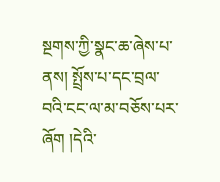སྔགས་ཀྱི་སྣང་ཆ་ཞེས་པ་ནས། སྤྲོས་པ་དང་བྲལ་བའི་ངང་ལ་མ་བཅོས་པར་ཞོག །དེའི་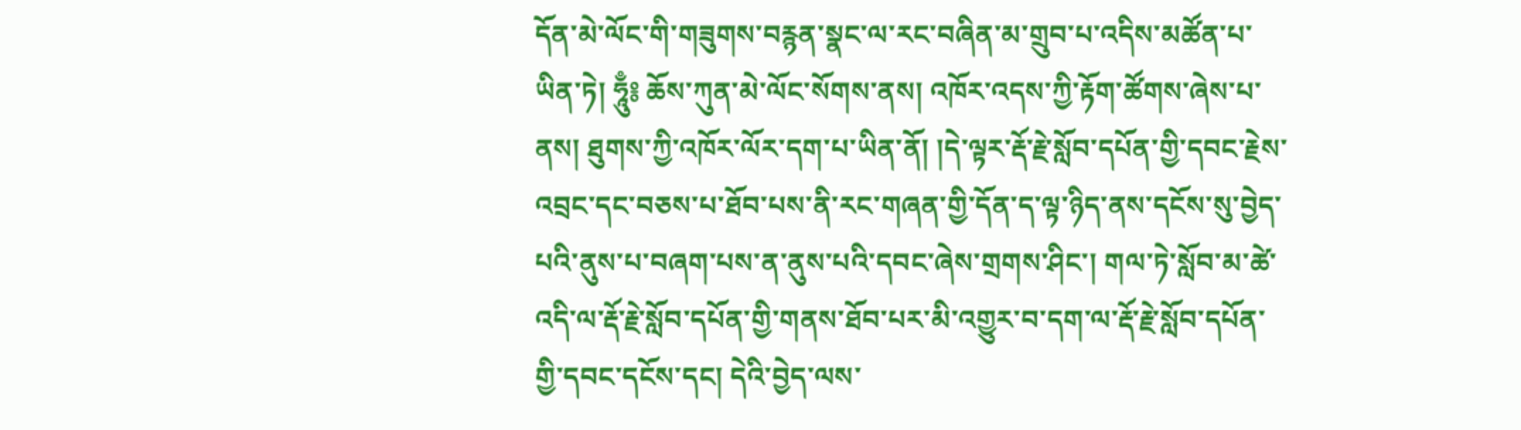དོན་མེ་ལོང་གི་གཟུགས་བརྙན་སྣང་ལ་རང་བཞིན་མ་གྲུབ་པ་འདིས་མཚོན་པ་ཡིན་ཏེ། ཧཱུྃ༔ ཆོས་ཀུན་མེ་ལོང་སོགས་ནས། འཁོར་འདས་ཀྱི་རྟོག་ཚོགས་ཞེས་པ་ནས། ཐུགས་ཀྱི་འཁོར་ལོར་དག་པ་ཡིན་ནོ། །དེ་ལྟར་རྡོ་རྗེ་སློབ་དཔོན་གྱི་དབང་རྗེས་འབྲང་དང་བཅས་པ་ཐོབ་པས་ནི་རང་གཞན་གྱི་དོན་ད་ལྟ་ཉིད་ནས་དངོས་སུ་བྱེད་པའི་ནུས་པ་བཞག་པས་ན་ནུས་པའི་དབང་ཞེས་གྲགས་ཤིང་། གལ་ཏེ་སློབ་མ་ཚེ་འདི་ལ་རྡོ་རྗེ་སློབ་དཔོན་གྱི་གནས་ཐོབ་པར་མི་འགྱུར་བ་དག་ལ་རྡོ་རྗེ་སློབ་དཔོན་གྱི་དབང་དངོས་དང། དེའི་བྱེད་ལས་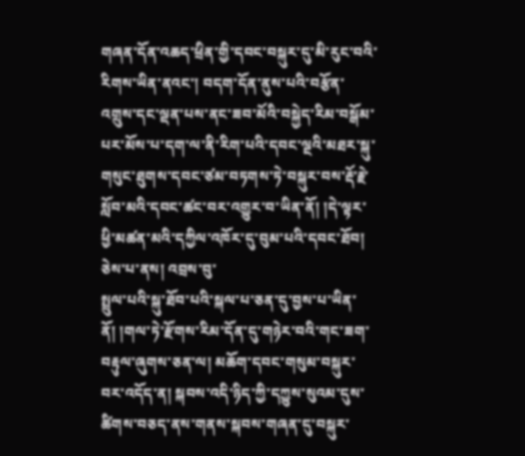གཞན་དོན་འཆད་ཕྲིན་གྱི་དབང་བསྐུར་དུ་མི་རུང་བའི་རིགས་ཡིན་ནའང་། བདག་དོན་ནུས་པའི་བརྩོན་འགྲུས་དང་ལྡན་པས་ནང་ཟབ་མོའི་བསྐྱེད་རིམ་བསྒོམ་པར་མོས་པ་དག་ལ་ནི་རིག་པའི་དབང་ལྔའི་མཐར་སྐུ་གསུང་ཐུགས་དབང་ཙམ་བཏགས་ཏེ་བསྐུར་བས་རྡོ་རྗེ་སློབ་མའི་དབང་ཚང་བར་འགྱུར་བ་ཡིན་ནོ། །དེ་ལྟར་ཕྱི་མཚན་མའི་དཀྱིལ་འཁོར་དུ་བུམ་པའི་དབང་ཐོབ། ཅེས་པ་ནས། འབྲས་བུ་
སྤྲུལ་པའི་སྐུ་ཐོབ་པའི་སྐལ་པ་ཅན་དུ་བྱས་པ་ཡིན་ནོ། །གལ་ཏེ་རྫོགས་རིམ་དོན་དུ་གཉེར་བའི་གང་ཟག་བརྟུལ་ཞུགས་ཅན་ལ། མཆོག་དབང་གསུམ་བསྐུར་བར་འདོད་ན། སྐབས་འདི་ཉིད་ཀྱི་དཀྱུས་སུའམ་དུས་ཚིགས་བཅད་ནས་གནས་སྐབས་གཞན་དུ་བསྐུར་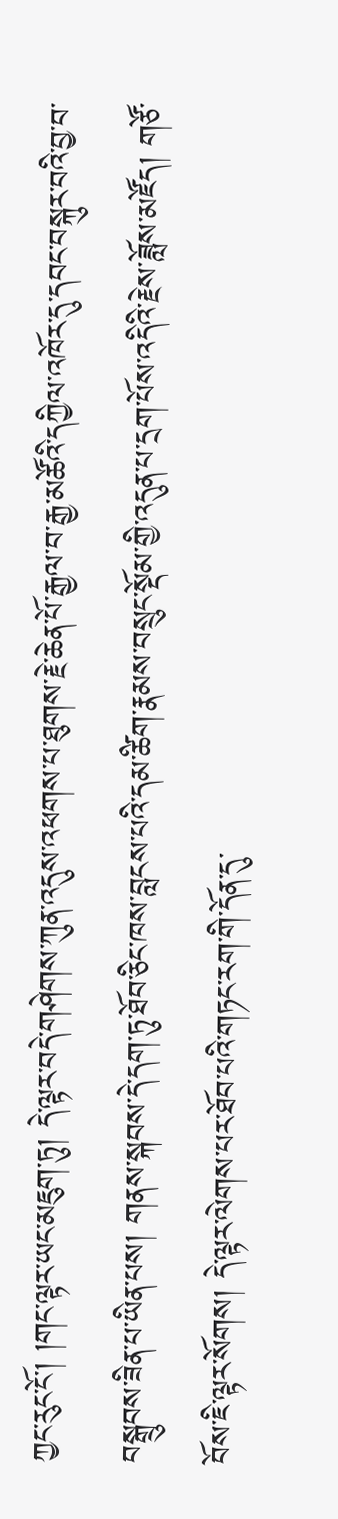ཀྱང་རུང་ངོ་། །གང་ལྟར་ཡང་མཇུག་ཏུ། དེ་ལྟར་བདེ་གཤེགས་ཀུན་འདུས་འཕགས་པ་ཐུགས་རྗེ་ཆེན་པོ་རྒྱལ་བ་རྒྱ་མཚོའི་དཀྱིལ་འཁོར་དུ་དབང་བསྐུར་བའི་བྱ་བ་བསྒྲུབས་ཟིན་པ་ཡིན་པས། གནས་སྐབས་དེ་དག་ཏུ་ཐོབ་ཅིང་ཁས་བླངས་པའི་དམ་ཚིག་རྣམས་བསྲུང་སྡོམ་གྱི་འདུན་པ་དྲག་པོས་འདིའི་རྗེས་ཟློས་མཛོད། གཙོ་བོས་ཇི་ལྟར་སོགས། དེ་ལྟར་ལེགས་པར་ཐོབ་པའི་གཏང་རག་གི་དོན་དུ་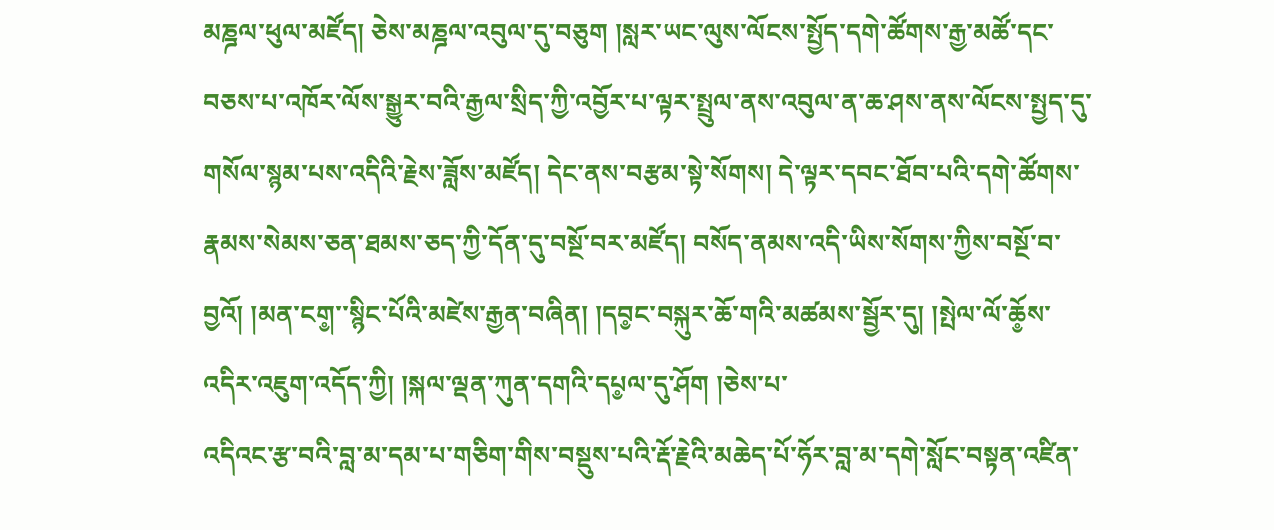མཎྜལ་ཕུལ་མཛོད། ཅེས་མཎྜལ་འབུལ་དུ་བཅུག །སླར་ཡང་ལུས་ལོངས་སྤྱོད་དགེ་ཚོགས་རྒྱ་མཚོ་དང་བཅས་པ་འཁོར་ལོས་སྒྱུར་བའི་རྒྱལ་སྲིད་ཀྱི་འབྱོར་པ་ལྟར་སྤྲུལ་ནས་འབུལ་ན་ཆ་ཤས་ནས་ལོངས་སྤྱད་དུ་གསོལ་སྙམ་པས་འདིའི་རྗེས་ཟློས་མཛོད། དེང་ནས་བརྩམ་སྟེ་སོགས། དེ་ལྟར་དབང་ཐོབ་པའི་དགེ་ཚོགས་རྣམས་སེམས་ཅན་ཐམས་ཅད་ཀྱི་དོན་དུ་བསྔོ་བར་མཛོད། བསོད་ནམས་འདི་ཡིས་སོགས་ཀྱིས་བསྔོ་བ་བྱའོ། །མན་ངག༵་་སྙིང་པོའི་མཛེས་རྒྱན་བཞིན། །དབ༵ང་བསྐུར་ཆོ་གའི་མཚམས་སྦྱོར་དུ། །སྤེལ་ལོ་ཆོ༵ས་འདིར་འཇུག་འདོད་ཀྱི། །སྐལ་ལྡན་ཀུན་དགའི་དཔ༵ལ་དུ་ཤོག །ཅེས་པ་
འདིའང་རྩ་བའི་བླ་མ་དམ་པ་གཅིག་གིས་བསྡུས་པའི་རྡོ་རྗེའི་མཆེད་པོ་ཧོར་བླ་མ་དགེ་སློང་བསྟན་འཛིན་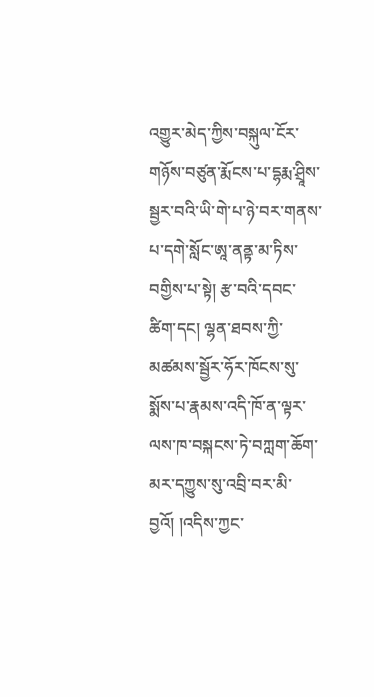འགྱུར་མེད་ཀྱིས་བསྐུལ་ངོར་གཉོས་བཙུན་རྨོངས་པ་དྷརྨ་ཤྲཱིས་སྦྱར་བའི་ཡི་གེ་པ་ཉེ་བར་གནས་པ་དགེ་སློང་ཨཱ་ནནྟ་མ་ཏིས་བགྱིས་པ་སྟེ། རྩ་བའི་དབང་ཚིག་དང། ལྷན་ཐབས་ཀྱི་མཚམས་སྦྱོར་ཧོར་ཁོངས་སུ་སྨོས་པ་རྣམས་འདི་ཁོ་ན་ལྟར་ལས་ཁ་བསྐངས་ཏེ་བཀླག་ཆོག་མར་དཀྱུས་སུ་འབྲི་བར་མི་བྱའོ། །འདིས་ཀྱང་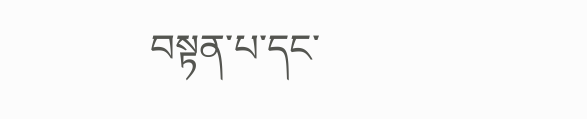བསྟན་པ་དང་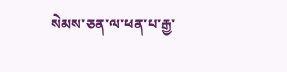སེམས་ཅན་ལ་ཕན་པ་རྒྱ་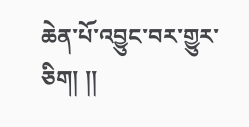ཆེན་པོ་འབྱུང་བར་གྱུར་ཅིག། །།